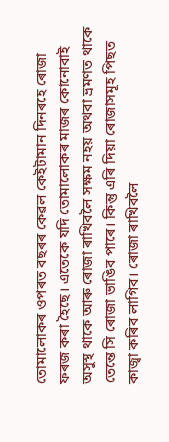তোমালোকৰ ওপৰত বছৰৰ কেৱল কেইটামান দিনৰহে ৰোজা ফৰজ কৰা হৈছে। এতেকে যদি তোমালোকৰ মাজৰ কোনোবাই অসুস্থ থাকে আৰু ৰোজা ৰাখিবলৈ সক্ষম নহয় অথবা ভ্ৰমণত থাকে তেন্তে সি ৰোজা ভাঙিব পাৰে। কিন্তু এৰি দিয়া ৰোজাসমূহ পিছত কাজ্বা কৰিব লাগিব। ৰোজা ৰাখিবলৈ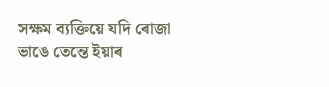সক্ষম ব্যক্তিয়ে যদি ৰোজা ভাঙে তেন্তে ইয়াৰ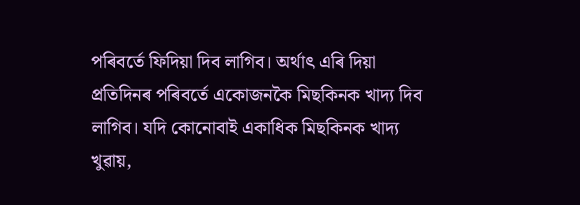পৰিবৰ্তে ফিদিয়া দিব লাগিব। অৰ্থাৎ এৰি দিয়া প্ৰতিদিনৰ পৰিবৰ্তে একোজনকৈ মিছকিনক খাদ্য দিব লাগিব। যদি কোনোবাই একাধিক মিছকিনক খাদ্য খুৱায়,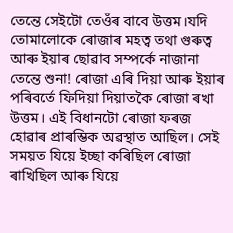তেন্তে সেইটো তেওঁৰ বাবে উত্তম।যদি তোমালোকে ৰোজাৰ মহত্ব তথা গুৰুত্ব আৰু ইয়াৰ ছোৱাব সম্পৰ্কে নাজানা তেন্তে শুনা! ৰোজা এৰি দিয়া আৰু ইয়াৰ পৰিবৰ্তে ফিদিয়া দিয়াতকৈ ৰোজা ৰখা উত্তম। এই বিধানটো ৰোজা ফৰজ হোৱাৰ প্ৰাৰম্ভিক অৱস্থাত আছিল। সেই সময়ত যিয়ে ইচ্ছা কৰিছিল ৰোজা ৰাখিছিল আৰু যিয়ে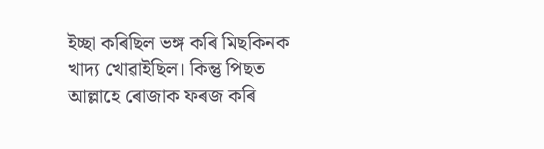ইচ্ছা কৰিছিল ভঙ্গ কৰি মিছকিনক খাদ্য খোৱাইছিল। কিন্তু পিছত আল্লাহে ৰোজাক ফৰজ কৰি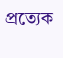প্ৰত্যেক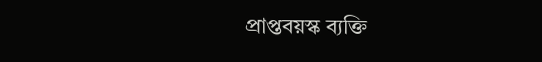প্ৰাপ্তবয়স্ক ব্যক্তি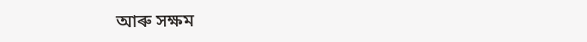আৰু সক্ষম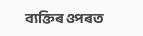ব্যক্তিৰ ওপৰত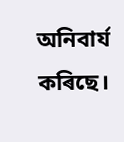অনিবাৰ্য কৰিছে।